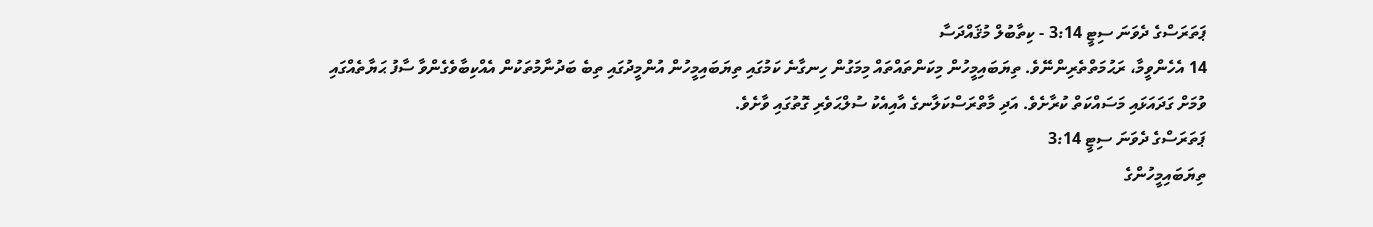ޕަތަރަސްގެ ދެވަނަ ސިޓީ 3:14 - ކިތާބުލް މުޤައްދަސާ
14 އެހެންވީމާ، ރަޙުމަތްތެރިންނޭވެ. ތިޔަބައިމީހުން މިކަންތައްތައް މިމަގުން ހިނގާނެ ކަމުގައި ތިޔަބައިމީހުން އުންމީދުގައި ތިބެ ބަދުނާމުތަކުން އެއްކިބާވެގެންވާ ސާފު ޙަޔާތެއްގައި ވުމަށް ގަދައަޅައި މަސައްކަތް ކުރާށެވެ. އަދި މާތްރަސްކަލާނގެ އާއިއެކު ސުލްޙަވެރި ގޮތުގައި ވާށެވެ.
ޕަތަރަސްގެ ދެވަނަ ސިޓީ 3:14
ތިޔަބައިމީހުންގެ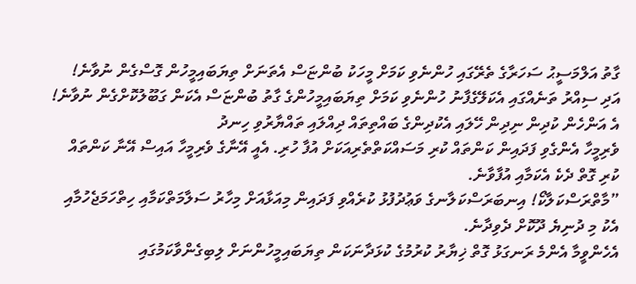ގާތު އަލްމަސީޙު ސަހަރާގެ ތެރޭގައި ހުންނެވި ކަމަށް މީހަކު ބުންޏަސް އެތަނަށް ތިޔަބައިމީހުން ގޮސްގެން ނުވާނެ! އަދި ސިއްރު ތަނެއްގައި އެކަލޭގެފާނު ހުންނެވި ކަމަށް ތިޔަބައިމީހުންގެ ގާތު ބުންޏަސް އެކަން ގަބޫލުކޮށްގެން ނުވާނެ!
އެ އަންހެން ކުދިން ނިދިން ހޭލައި އެކުދިންގެ ބައްތިތައް ދިއްލައި ތައްޔާރުވި ހިނދު
ވެރިމީހާ އެންގެވި ފަދައިން ކަންތައް ކުރި މަސައްކަތްތެރިއަކަށް އުފާ ހުރި. އެއީ އޭނާގެ ވެރިމީހާ އައިސް އޭނާ ކަންތައް ކުރި ގޮތް ދެކެ އެކަމާއި އުފާވާނެ.
”މާތްރަސްކަލާކޯ! އިނބަރަސްކަލާނގެ ވަޢުދުފުޅު ކުރެއްވި ފަދައިން މިއަޅާއަށް މިހާރު ސަލާމަތްކަމާއި ހިތްހަމަޖެހުމާއި އެކު މި ދުނިޔެ ދޫކޮށް ދެވިދާނެ.
އެހެންވީމާ އެންމެ ރަނގަޅު ގޮތް ޚިޔާރު ކުރުމުގެ ކުޅަދާނަކަން ތިޔަބައިމީހުންނަށް ލިބިގެންވާކަމުގައި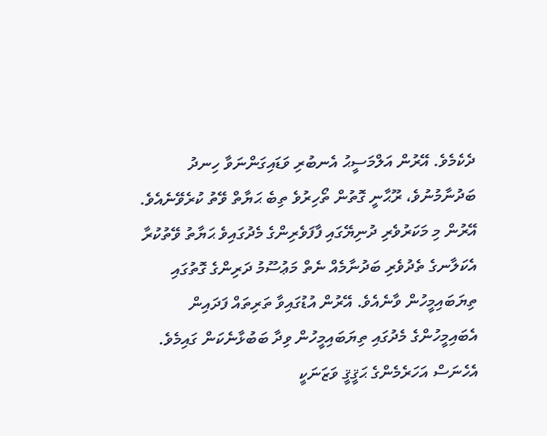ދެކެމެވެ. އޭރުން އަލްމަސީޙު އެނބުރި ވަޑައިގަންނަވާ ހިނދު ބަދުނާމުނުވެ، ރޫޙާނީ ގޮތުން ތޯހިރުވެ ތިބެ ޙަޔާތް ވޭތު ކުރެވޭނެއެވެ.
އޭރުން މި މަކަރުވެރި ދުނިޔޭގައި ފާފަވެރިންގެ މެދުގައިވެ ޙަޔާތު ވޭތުކުރާ އެކަލާނގެ ތެދުވެރި ބަދުނާމެއް ނެތް މަޢުސޫމު ދަރިންގެ ގޮތުގައި ތިޔަބައިމީހުން ވާނެއެވެ. އޭރުން އުޑުގައިވާ ތަރިތައް ފަދައިން އެބައިމީހުންގެ މެދުގައި ތިޔަބައިމީހުން ވިދާ ބަބުޅާނެކަން ގައިމެވެ.
އެހެނަސް އަހަރެމެންގެ ޙަޤީޤީ ވަޒަނަކީ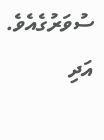ސުވަރުގެއެވެ. އަދި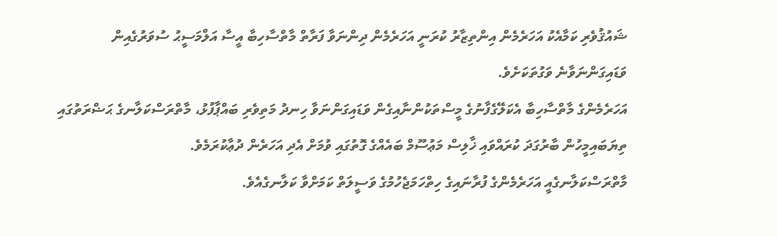ޝައުޤުވެރި ކަމާއެކު އަހަރެމެން އިންތިޒާރު ކުރަނީ އަހަރެމެން ދިންނަވާ ފަރާތް މާތްސާހިބާ އީސާ އަލްމަސީޙު ސުވަރުގެއިން ވަޑައިގަންނަވާނެ ވަގުތަކަށެވެ.
އަހަރެމެންގެ މާތްސާހިބާ އެކަލޭގެފާނުގެ މީސްތަކުންނާއިގެން ވަޑައިގަންނަވާ ހިނދު މަތިވެރި ބައްޕާފުޅު، މާތްރަސްކަލާނގެ ޙަޟްރަތުގައި ތިޔަބައިމީހުން ބާރުގަދަ ކުރައްވައި ޚާލިސް މަޢުސޫމް ބައެއްގެ ގޮތުގައި ވުމަށް އެދި އަހަރެން ދުޢާކުރަމެވެ.
މާތްރަސްކަލާނގެއީ އަހަރެމެންގެ ފުރާނައިގެ ހިތްހަމަޖެހުމުގެ ވަސީލަތް ކަމަށްވާ ކަލާނގެއެވެ.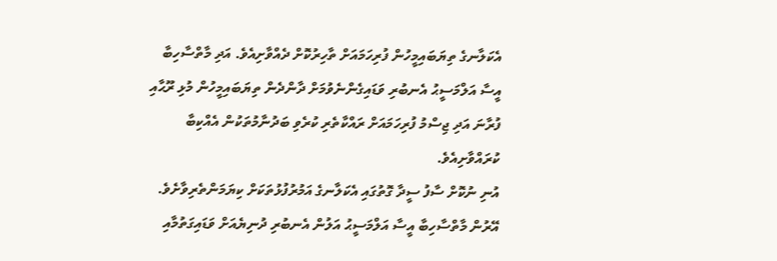އެކަލާނގެ ތިޔަބައިމީހުން ފުރިހަމައަށް ތާހިރުކޮށް ދެއްވާށިއެވެ. އަދި މާތްސާހިބާ އީސާ އަލްމަސީޙު އެނބުރި ވަޑައިގެންނެވުމަށް ދާންދެން ތިޔަބައިމީހުން މުޅި ރޫޙާއި ފުރާނަ އަދި ޖިސްމު ފުރިހަމައަށް ރައްކާތެރި ކުރެވި ބަދުނާމުތަކުން އެއްކިބާ ކުރައްވާށިއެވެ.
އުނި ނުކޮށް ސާފު ސީދާ ގޮތުގައި އެކަލާނގެ އަމުރުފުޅުތަކަށް ކިޔަމަންތެރިވާށެވެ. އޭރުން މާތްސާހިބާ އީސާ އަލްމަސީޙު އަލުން އެނބުރި ދުނިޔެއަށް ވަޑައިގަތުމާއި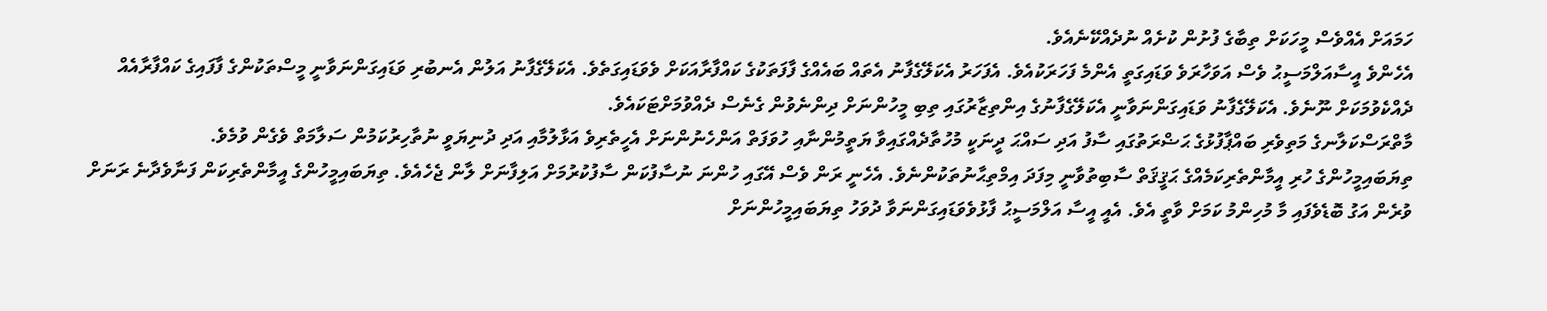ހަމައަށް އެއްވެސް މީހަކަށް ތިބާގެ ފުށުން ކުށެއް ނުދެއްކޭނެއެވެ.
އެހެންވެ އީސާއަލްމަސީޙު ވެސް އަވަހާރަވެ ވަޑައިގަތީ އެންމެ ފަހަރަކުއެވެ. އެފަހަރު އެކަލޭގެފާނު އެތައް ބައެއްގެ ފާފަތަކުގެ ކައްފާރާއަކަށް ވެވަޑައިގަތެވެ. އެކަލޭގެފާނު އަލުން އެނބުރި ވަޑައިގަންނަވާނީ މީސްތަކުންގެ ފާފައިގެ ކައްފާރާއެއް ދެއްކެވުމަކަށް ނޫނެވެ. އެކަލޭގެފާނު ވަޑައިގަންނަވާނީ އެކަލޭގެފާނުގެ އިންތިޒާރުގައި ތިބި މީހުންނަށް ދިންނެވުން ގެނެސް ދެއްވުމަށްޓަކައެވެ.
މާތްރަސްކަލާނގެ މަތިވެރި ބައްޕާފުޅުގެ ޙަޟްރަތުގައި ސާފު އަދި ސައްޙަ ދީނަކީ މުހުތާދެއްގައިވާ ޔަތީމުންނާއި ހުވަފަތް އަންހެނުންނަށް އެހީތެރިވެ އަޅާލުމާއި އަދި ދުނިޔަވީ ނުތާހިރުކަމުން ސަލާމަތް ވެގެން ވުމެވެ.
ތިޔަބައިމީހުންގެ ހުރި އީމާންތެރިކަމެއްގެ ޙަޤީޤަތް ސާބިތުވާނީ މިފަދަ އިމްތިޙާނުތަކުންނެވެ. އެހެނީ ރަން ވެސް އޭގައި ހުންނަ ނުސާފުކަން ސާފުކުރުމަށް އަލިފާނަށް ލާން ޖެހެއެވެ. ތިޔަބައިމީހުންގެ އީމާންތެރިކަން ފަނާވެދާނެ ރަނަށް ވުރެން އަގު ބޮޑެވެފައި މާ މުހިންމު ކަމަށް ވާތީ އެވެ. އެއީ އީސާ އަލްމަސީޙު ފާޅުވެވަޑައިގަންނަވާ ދުވަހު ތިޔަބައިމީހުންނަށް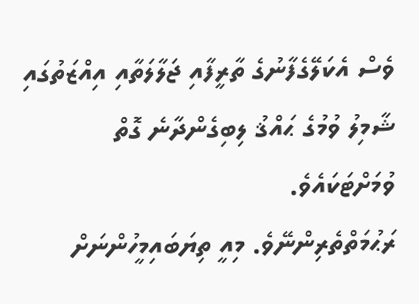ވެސް އެކަލޭގެފާނުގެ ތާރީފާއި ޖަލާލަތާއި އިއްޒަތުގައި ޝާމިލު ވުމުގެ ޙައްޤު ލިބިގެންދާނެ ގޮތް ވުމަށްޓަކައެވެ.
ރަޙުމަތްތެރިންނޭވެ. މިއީ ތިޔަބައިމީހުންނަށް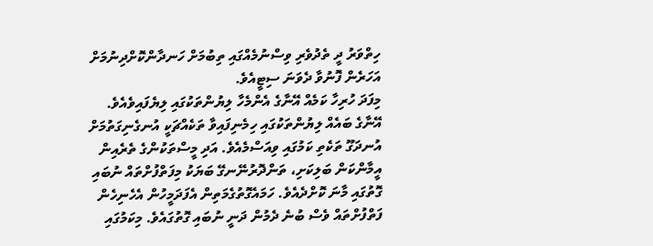ހިތްވަރު ދީ ތެދުވެރި ވިސްނުމެއްގައި ތިބުމަށް ހަނދާންކޮށްދިނުމަށް އަހަރެން ފޮނުވާ ދެވަނަ ސިޓީއެވެ.
މިފަދަ ހުރިހާ ކަމެއް އޭނާގެ އެންމެހާ ލިޔުންތަކުގައި ލިޔެފައިވެއެވެ. އޭނާގެ ބައެއް ލިޔުންތަކުގައި ހިމެނިފައިވާ ތަކެއްޗަކީ އުނގެނިގަތުމަށް އުނދަގޫ ތަކެތި ކަމުގައި ވިއަސްމެއެވެ. އަދި މީސްތަކުންގެ ތެރެއިން އީމާންކަން ބަލިކަށި، ތަންދޮރުނޭނގޭ ބަޔަކު މިފަތްފުށްތައް ނުބައި ގޮތުގައި މާނަ ކޮށްދެއެވެ. ހަމައެގޮތުގެމަތިން އެފަދަމީހުން އެހެނިހެން ފަތްފުށްތައް ވެސް ބުނެ ދެމުން ދަނީ ނުބައި ގޮތުގައެވެ. މިކަމުގައި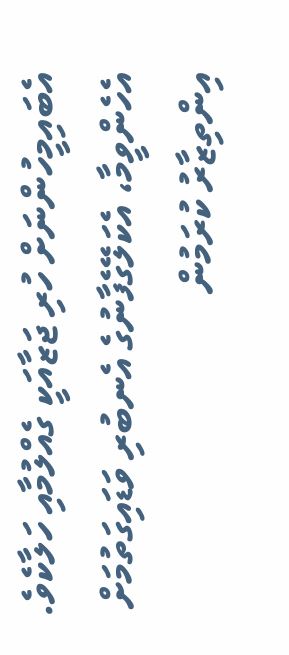އެބައިމީހުންނަށް ހުރި ޖަޒާއަކީ ގެއްލުމާއި ހަލާކެވެ.
އެހެންވީމާ، އެކަލޭގެފާނުގެ އެނބުރި ވަޑައިގަތުމަށް އިންތިޒާރު ކުރަމުން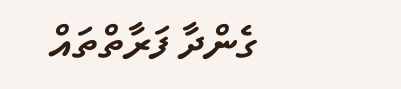ގެންދާ ފަރާތްތައް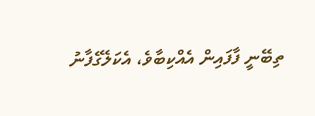ތިބޭނީ ފާފައިން އެއްކިބާވެ، އެކަލޭގެފާނު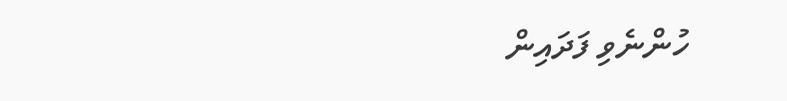ހުންނެވި ފަދައިން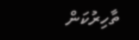ތާހިރުކަން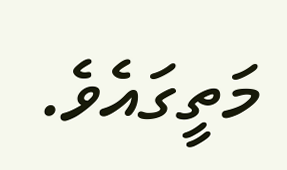މަތީގައެވެ.